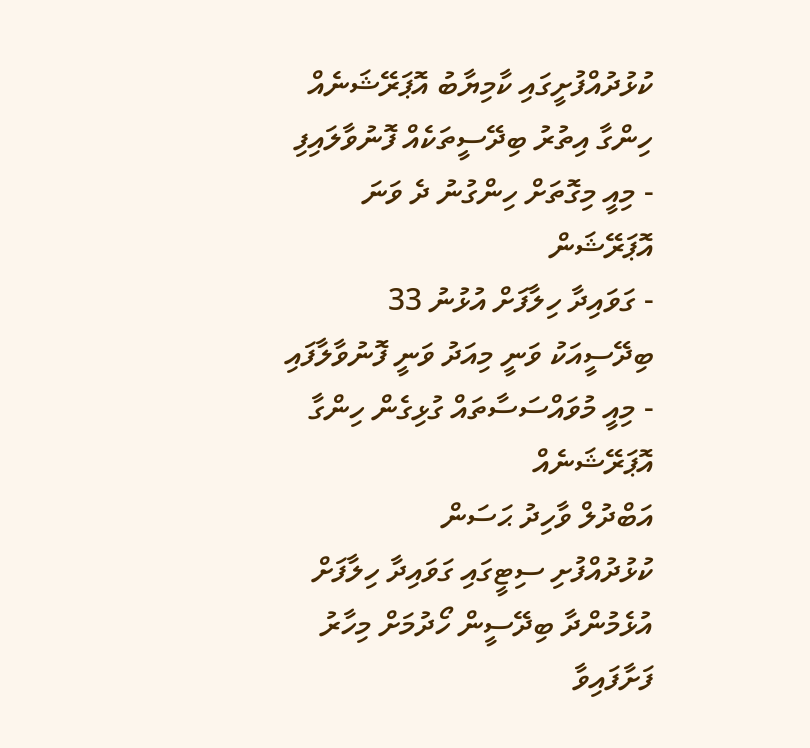ކުޅުދުއްފުށީގައި ކާމިޔާބު އޮޕަރޭޝަނެއް ހިންގާ އިތުރު ބިދޭސީތަކެއް ފޮނުވާލައިފި
- މިއީ މިގޮތަށް ހިންގުނު ދެ ވަނަ އޮޕަރޭޝަން
- ގަވައިދާ ހިލާފަށް އުޅުނު 33 ބިދޭސީއަކު ވަނީ މިއަދު ވަނީ ފޮނުވާލާފައި
- މިއީ މުވައްސަސާތައް ގުޅިގެން ހިންގާ އޮޕަރޭޝަނެއް
އަބްދުލް ވާހިދު ޙަސަން
ކުޅުދުއްފުށި ސިޓީގައި ގަވައިދާ ހިލާފަށް އުޅެމުންދާ ބިދޭސީން ހޯދުމަށް މިހާރު ފަށާފައިވާ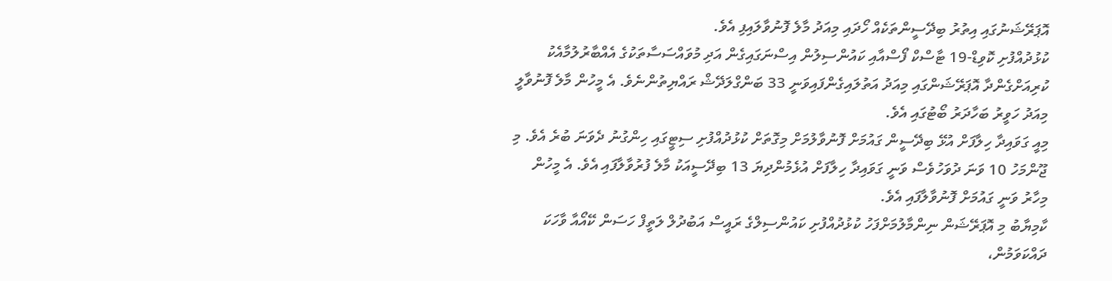އޮޕަރޭޝަނުގައި އިތުރު ބިދޭސީންތަކެއް ހޯދައި މިއަދު މާލެ ފޮނުވާލައިފި އެވެ.
ކުޅުދުއްފުށި ކޮވިޑް-19 ޓާސްކް ފޯސްއާއި ކައުންސިލުން އިސްނަގައިގެން އަދި މުވައްސަސާތަކުގެ އެއްބާރުލުމާއެކު ކުރިއަށްގެންދާ އޮޕަރޭޝަންގައި މިއަދު އަތުލައިގެންފައިވަނީ 33 ބަންގްލަދޭޝް ރައްޔިތުންނެވެ. އެ މީހުން މާލެ ފޮނުވާލީ މިއަދު ހަވީރު ބަހާދަރު ބޯޓުގައި އެވެ.
މިއީ ގަވައިދާ ހިލާފަށް އުޅޭ ބިދޭސީން ގައުމަށް ފޮނުވާލުމަށް މިގޮތަށް ކުޅުދުއްފުށި ސިޓީގައި ހިންގުނު ދެވަނަ ބުރެ އެވެ. މި ޖޫންމަހު 10 ވަނަ ދުވަހުވެސް ވަނީ ގަވައިދާ ހިލާފަށް އުޅެމުންދިޔަ 13 ބިދޭސީއަކު މާލެ ފުރުވާލާފައި އެވެ. އެ މީހުން މިހާރު ވަނީ ގައުމަށް ފޮނުވާލާފައި އެވެ.
ކާމިޔާބު މި އޮޕަރޭޝަން ނިންމާލުމަށްފަހު ކުޅުދުއްފުށި ކައުންސިލްގެ ރައީސް އަބުދުލް ލަތީފް ހަސަން ކޭއޯއާ ވާހަކަ ދައްކަވަމުން،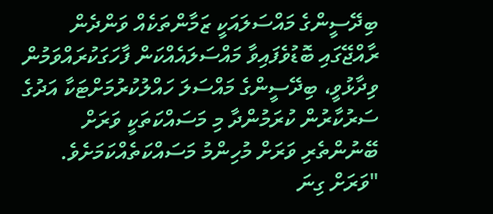ބިދޭސީންގެ މައްސަލައަކީ ޒަމާންތަކެއް ވަންދެން ރާއްޖޭގައި ބޮޑުވެފައިވާ މައްސަލައެއްކަން ފާހަގަކުރައްވަމުން ވިދާޅުވީ، ބިދޭސީންގެ މައްސަލަ ހައްލުކުރުމަށްޓަކާ އަދުގެ ސަރުކާރުން ކުރަމުންދާ މި މަސައްކަތަކީ ވަރަށް ބޭނުންތެރި ވަރަށް މުހިންމު މަސައްކަތެއްކަމަށެވެ.
"ވަރަށް ގިނަ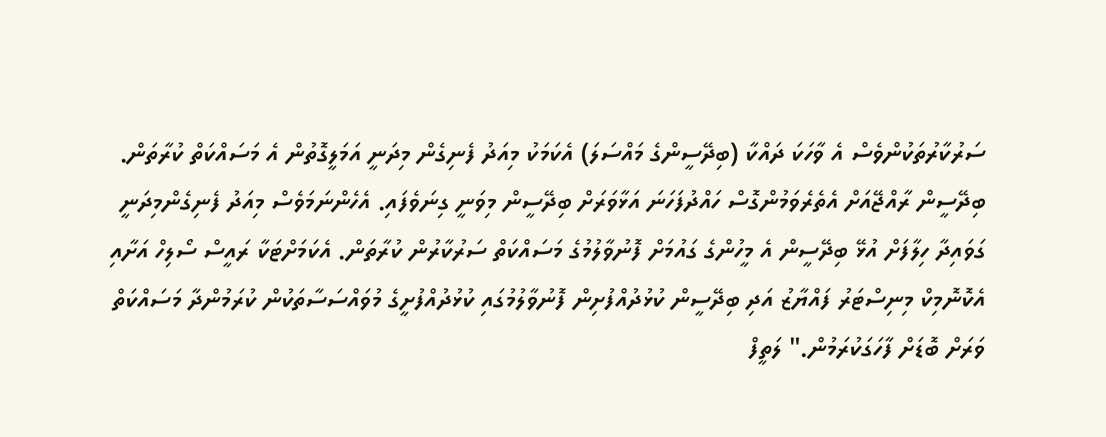ސަރުކާރުތަކުންވެސް އެ ވާހަކަ ދައްކާ (ބިދޭސީންގެ މައްސަލަ) އެކަމަކު މިއަދު ފެނިގެން މިދަނީ އަމަލީގޮތުން އެ މަސައްކަތް ކުރާތަން. ބިދޭސީން ރާއްޖޭއަށް އެތެރެވަމުންގޮސް ހައްދުފަހަނަ އަޅާވަރަށް ބިދޭސީން މިވަނީ ގިނަވެފައި. އެހެންނަމަވެސް މިއަދު ފެނިގެންމިދަނީ ގަވައިދާ ހިލާފަށް އުޅޭ ބިދޭސީން އެ މީހުންގެ ގައުމަށް ފޮނުވާލުމުގެ މަސައްކަތް ސަރުކާރުން ކުރާތަން. އެކަމަށްޓަކާ ރައީސް ސޯލިހް އަށާއި އެކޮނޮމިކް މިނިސްޓަރު ފައްޔާޒު އަދި ބިދޭސީން ކުޅުދުއްފުށިން ފޮނުވާލުމުގައި ކުޅުދުއްފުށީގެ މުވައްސަސާތަކުން ކުރަމުންދާ މަސައްކަތް ވަރަށް ބޮޑަށް ފާހަގަކުރަމުން." ލަތީފް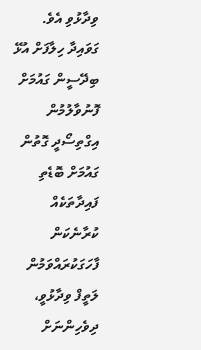ވިދާޅުވި އެވެ.
ގަވައިދާ ހިލާފަށް އުޅޭ ބިދޭސީން ގައުމަށް ފޮނުވާލުމުން އިގްތިސޯދީ ގޮތުން ގައުމަށް ބޮޑެތި ފައިދާތަކެއް ކުރާނެކަން ފާހަގަކުރައްވަމުން ލަތީފް ވިދާޅުވީ، ދިވެހިންނަށް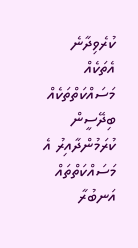ކުރެވިދާނެ އެތަކެއް މަސައްކަތްތަކެއް ބިދޭސީން ކުރަމުންދާއިރު އެ މަސައްކަތްތައް އަނބުރާ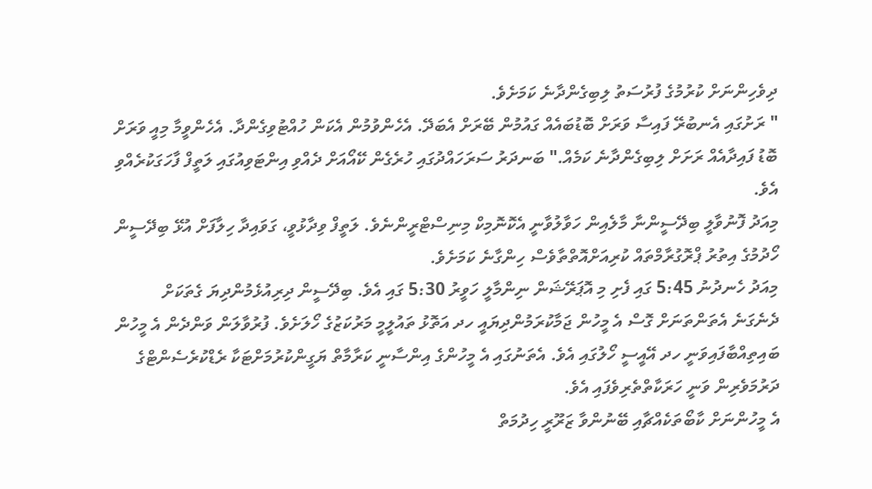ދިވެހިންނަށް ކުރުމުގެ ފުރުސަތު ލިބިގެންދާނެ ކަމަށެވެ.
" ރަށުގައި އެނބުރޭ ފައިސާ ވަރަށް ބޮޑުބައެއް ގައުމުން ބޭރަށް އެބަދޭ. އެހެންވުމުން އެކަން ހުއްޓުވިގެންދާ. އެހެންވީމާ މިއީ ވަރަށް ބޮޑު ފައިދާއެއް ރަށަށް ލިބިގެންދާނެ ކަމެއް." ބަނދަރު ސަރަހައްދުގައި ހުރެގެން ކޭއޯއަށް ދެއްވި އިންޓަވިއުގައި ލަތީފް ފާހަގަކުރެއްވި އެވެ.
މިއަދު ފޮނުވާލީ ބިދޭސީންނާ މާލެއިން ހަވާލުވާނީ އެކޮނޮމިކް މިނިސްޓްރީންނެވެ. ލަތީފް ވިދާޅުވީ، ގަވައިދާ ހިލާފަށް އުޅޭ ބިދޭސީން ހޯދުމުގެ އިތުރު ޕްރޮގުރާމްތައް ކުރިއަށްއޮތްތާވެސް ހިންގާނެ ކަމަށެވެ.
މިއަދު ހެނދުނު 5:45 ގައި ފެށި މި އޮޕަރޭޝަން ނިންމާލީ ހަވީރު 5:30 ގައި އެވެ. ބިދޭސީން ދިރިއުޅެމުންދިޔަ ގެތަކަށް ދެނެގަނެ އެތަންތަނަށް ގޮސް އެ މީހުން ޖަމާކުރަމުންދިޔައީ ހދ އަތޮޅު ތައުލީމީ މަރުކަޒުގެ ހޯލަށެވެ. ފުރުވާލަން ވަންދެން އެ މީހުން ބައިތިއްބާފައިވަނީ ހދ އޭއީސީ ހޯލުގައި އެވެ. އެތަނުގައި އެ މީހުންގެ އިންސާނީ ކަރާމާތް ޔަގީންކުރުމަށްޓަކާ ރެޑްކުރެސެންޓްގެ ދަރުމަވެރިން ވަނީ ހަރަކާތްތެރިވެފައި އެވެ.
އެ މީހުންނަށް ކާބޯތަކެއްޗާއި ބޭނުންވާ ޒަރޫރީ ހިދުމަތް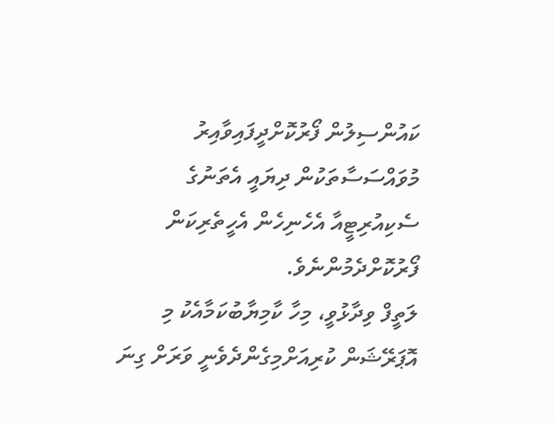ކައުންސިލުން ފޯރުކޮށްދީފައިވާއިރު މުވައްސަސާތަކުން ދިޔައީ އެތަނުގެ ސެކިއުރިޓީއާ އެހެނިހެން އެހީތެރިކަން ފޯރުކޮށްދެމުންނެވެ.
ލަތީފް ވިދާޅުވީ، މިހާ ކާމިޔާބުކަމާއެކު މި އޮޕަރޭޝަން ކުރިއަށްމިގެންދެވެނީ ވަރަށް ގިނަ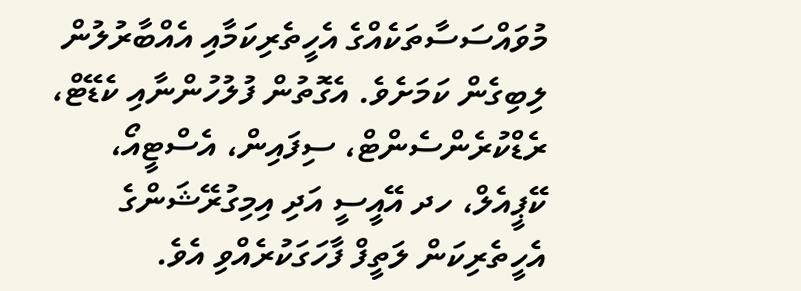މުވައްސަސާތަކެއްގެ އެހީތެރިކަމާއި އެއްބާރުލުން ލިބިގެން ކަމަށެވެ. އެގޮތުން ފުލުހުންނާއި ކެޑޭޓް، ރެޑްކުރެންސެންޓް، ސިފައިން، އެސްޓީއޯ، ކޭޕީއެލް، ހދ އޭއީސީ އަދި އިމިގުރޭޝަންގެ އެހީތެރިކަން ލަތީފް ފާހަގަކުރެއްވި އެވެ.